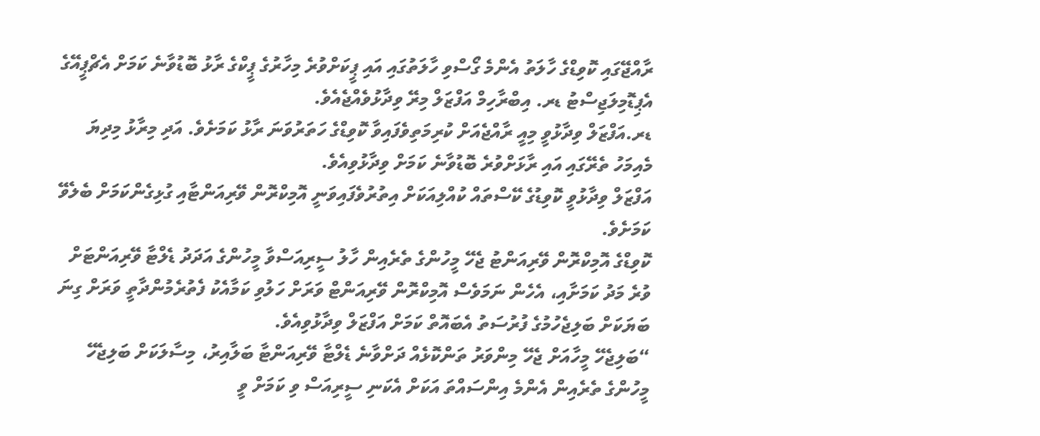ރާއްޖޭގައި ކޮވިޑްގެ ހާލަތު އެންމެ ގޯސްވި ހާލަތުގައި އައި ޕީކަށްވުރެ މިހާރުގެ ޕީކްގެ ރާޅު ބޮޑުވާނެ ކަމަށް އެޗްޕީއޭގެ އެޕިޑޮމިލަޖިސްޓު ޑރ. އިބްރާހިމް އަފްޒަލް މިރޭ ވިދާޅުވެއްޖެއެވެ.
ޑރ.އަފްޒަލް ވިދާޅުވީ މިއީ ރާއްޖެއަށް ކުރިމަތިވެފައިވާ ކޮވިޑްގެ ހަތަރުވަނަ ރާޅު ކަމަށެވެ. އަދި މިރާޅު މިދިޔަ މެއިމަހު ތެރޭގައި އައި ރާޅަށްވުރެ ބޮޑުވާނެ ކަމަށް ވިދާޅުވިއެވެ.
އަފްޒަލް ވިދާޅުވީ ކޮވިޑުގެ ކޭސްތައް ކުއްލިއަކަށް އިތުރުވެފައިވަނީ އޮމިކްރޮން ވޭރިއަންޓާއި ގުޅިގެންކަމަށް ބެލެވޭ ކަމަށެވެ.
ކޮވިޑްގެ އޮމިކްރޮން ވޭރިއަންޓު ޖެހޭ މީހުންގެ ތެރެއިން ހާލު ސީރިއަސްވާ މީހުންގެ އަދަދު ޑެލްޓާ ވޭރިއަންޓަށް ވުރެ މަދު ކަމަށާއި، އެހެން ނަމަވެސް އޮމިކްރޮން ވޭރިއަންޓް ވަރަށް ހަލުވި ކަމާއެކު ފެތުރެމުންދާތީ ވަރަށް ގިނަ ބަޔަކަށް ބަލިޖެހުމުގެ ފުރުސަތު އެބައޮތް ކަމަށް އަފްޒަލް ވިދާޅުވިއެވެ.
“ބަލިޖެހޭ މީހާއަށް ޖެހޭ މިންވަރު ތަންކޮޅެއް ދަށްވާނެ ޑެލްޓާ ވޭރިއަންޓާ ބަލާއިރު، މިސާލަކަށް ބަލިޖެހޭ މީހުންގެ ތެރެއިން އެންމެ އިންސައްތަ އަކަށް އެކަނި ސީރިއަސް ވި ކަމަށް ވީ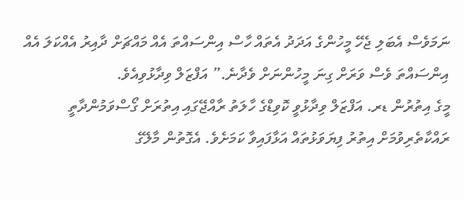ނަމަވެސް އެބަލި ޖެހޭ މީހުންގެ އަދަދު އެތައް ހާސް އިންސައްތަ އެއް މައްޗަށް ދާއިރު އެއްކަލަ އެއް އިންސައްތަ ވެސް ވަރަށް ގިނަ މީހުންނަށް ވެދާނެ.” އަފްޒަލް ވިދާޅުވިއެވެ.
މީގެ އިތުރުން ޑރ. އަފްޒަލް ވިދާޅުވީ ކޮވިޑްގެ ހާލަތު ރާއްޖޭގައި އިތުރަށް ގޯސްވަމުންދާތީ ރައްކާތެރިވުމަށް އިތުރު ފިޔަވަޅުތައް އަޅާފައިވާ ކަމަށެވެ. އެގޮތުން މާލޭގެ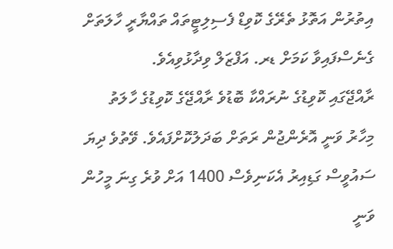އިތުރުން އަތޮޅު ތެރޭގެ ކޮވިޑް ފެސިލިޓީތައް ތައްޔާރީ ހާލަތަށް ގެނެސްފައިވާ ކަމަށް ޑރ. އަފްޒަލް ވިދާޅުވިއެވެ.
ރާއްޖޭގައި ކޮވިޑުގެ ނުރައްކާ ބޮޑުވެ ރާއްޖޭގެ ކޮވިޑުގެ ހާލަތު މިހާރު ވަނީ އޮރެންޖުން ރަތަށް ބަދަލުކޮށްފައެވެ. ވޭތުވެ ދިޔަ ސައުވީސް ގަޑިއިރު އެކަނިވެސް 1400 އަށް ވުރެ ގިނަ މީހުން ވަނީ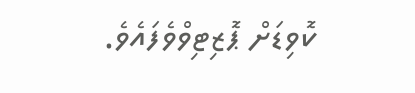ކޮވިޑަށް ޕޮޒިޓިވްވެފައެވެ.